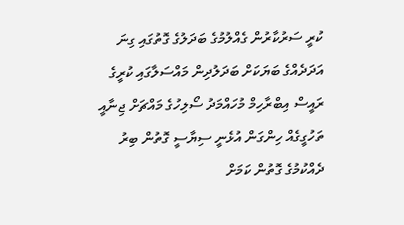ކުރީ ސަރުކާރުން ގެއްލުމުގެ ބަދަލުގެ ގޮތުގައި ގިނަ އަދަދެއްގެ ބަޔަކަށް ބަދަލުދިން މައްސަލާގައި ކުރީގެ ރައީސް އިބްރާހިމް މުހައްމަދު ސޯލިހުގެ މައްޗަށް ޖިނާއީ ތަހުގީގެއް ހިންގަން އުޅެނީ ސިޔާސީ ގޮތުން ބިރު ދެއްކުމުގެ ގޮތުން ކަމަށް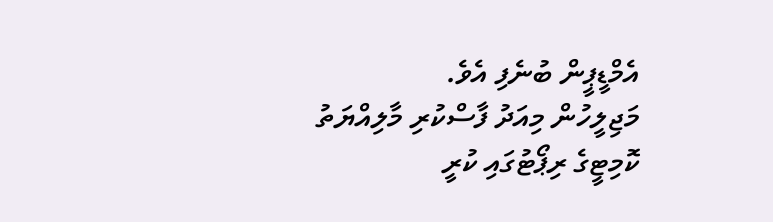އެމްޑީޕީން ބުނެފި އެވެ.
މަޖިލީހުން މިއަދު ފާސްކުރި މާލިއްޔަތު ކޮމިޓީގެ ރިޕޯޓުގައި ކުރީ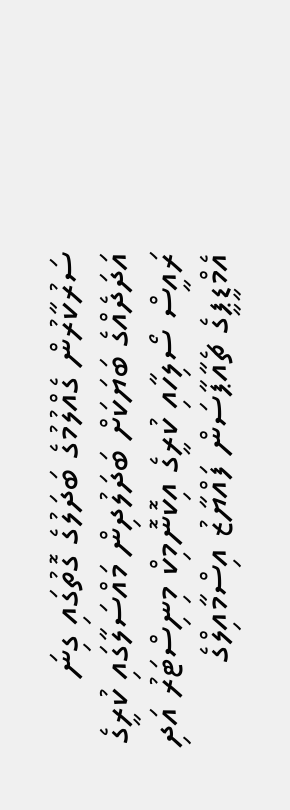ސަރުކާރުން ގެއްލުމުގެ ބަދަލުގެ ގޮތުގައި ގިނަ އަދަދެއްގެ ބަޔަކަށް ބަދަލުދިން މައްސަލާގައި ކުރީގެ ރައީސް ސޯލިހާއި ކުރީގެ އިކޮނޮމިކް މިނިސްޓަރު އަދި އެމްޑީޕީގެ ޗެއާޕާސަން ފައްޔާޒު އިސްމާއިލްގެ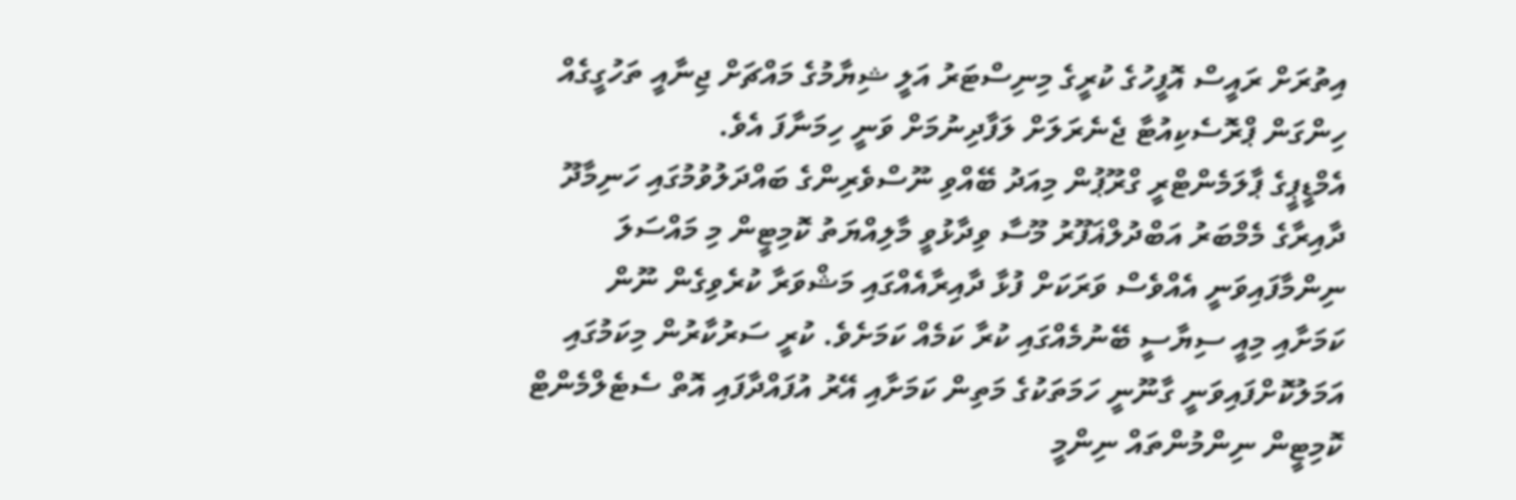އިތުރަށް ރައީސް އޮފީހުގެ ކުރީގެ މިނިސްޓަރު އަލީ ޝިޔާމުގެ މައްޗަށް ޖިނާއީ ތަހުގީގެއް ހިންގަން ޕްރޮސެކިއުޓާ ޖެނެރަލަށް ލަފާދިނުމަށް ވަނީ ހިމަނާފަ އެވެ.
އެމްޑީޕީގެ ޕާލަމެންޓްރީ ގްރޫޕުން މިއަދު ބޭއްވި ނޫސްވެރިންގެ ބައްދަލުވުމުގައި ހަނިމާދޫ ދާއިރާގެ މެމްބަރު އަބްދުލްޣަފޫރު މޫސާ ވިދާޅުވީ މާލިއްޔަތު ކޮމިޓީން މި މައްސަލަ ނިންމާފައިވަނީ އެއްވެސް ވަރަކަށް ފުޅާ ދާއިރާއެއްގައި މަޝްވަރާ ކުރެވިގެން ނޫން ކަމަށާއި މިއީ ސިޔާސީ ބޭނުމެއްގައި ކުރާ ކަމެއް ކަމަށެވެ. ކުރީ ސަރުކާރުން މިކަމުގައި އަމަލުކޮށްފައިވަނީ ގާނޫނީ ހަމަތަކުގެ މަތިން ކަމަށާއި އޭރު އުފައްދާފައި އޮތް ސެޓެލްމެންޓް ކޮމިޓީން ނިންމުންތައް ނިންމީ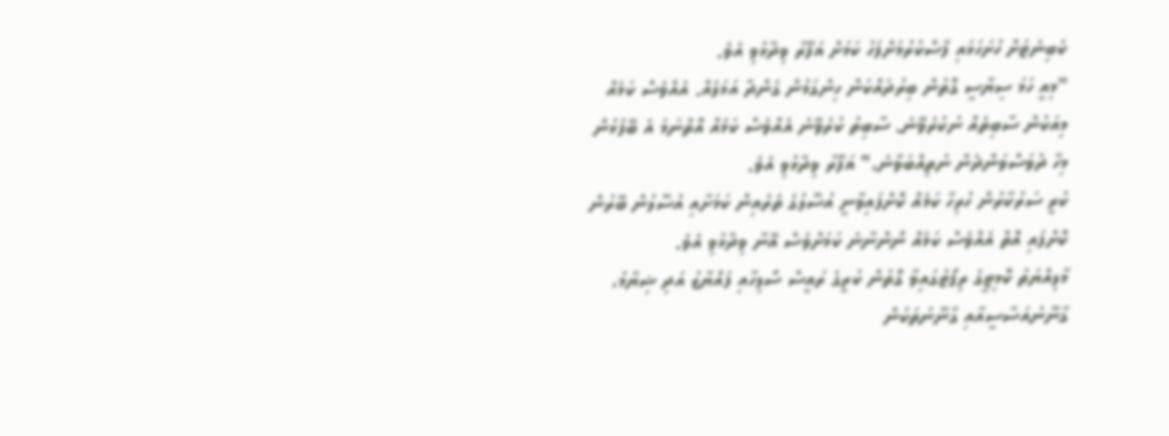ކެބިނެޓަށް ހުށަހަޅައި ފާސްކުރުމަށްފަހު ކަމަށް ޣަފޫރު ވިދާޅުވި އެވެ.
"މިއީ ހަމަ ސިޔާސީ ގޮތުން ބިރުދައްކަން ހިންގަމުން ގެންދާ އަމަލެއް. އެއްވެސް ކަމެއް މިއަކުން ސާބިތެއް ނުކުރެވޭނެ. ސާބިތު ކުރެވޭނެ އެއްވެސް ކަމެއް އޮތްނަމަ އެ ބޭފުޅުން މިހާ ދުވަސްވަންދެން ނުތިއްބަވާނެ،" ޣަފޫރު ވިދާޅުވި އެވެ.
ކުރީ ސަރުކާރުން ހުރިހާ ކަމެއް ކޮށްފައިވާނީ އުސޫލުގެ ތެރެއިން ކަމަށާއި އުސޫލުން ބޭރުން ކޮށްފައި އޮތް އެއްވެސް ކަމެއް ނޯންނާނެ ކަމަށްވެސް އޭނާ ވިދާޅުވި އެވެ.
މާލިއްޔަތު ކޮމިޓީގެ ރިޕޯޓުގައިވާ ގޮތުން ކުރީގެ ރައީސް ސޯލިހާއި ފައްޔާޒު އަދި ޝިޔާމު، ގާނޫނުއަސާސީއާއި ގާނޫނުތަކުން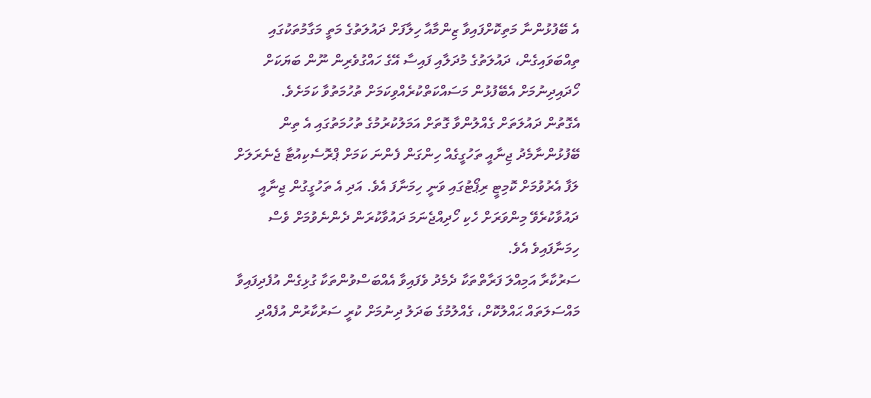އެ ބޭފުޅުންނާ މަތިކޮށްފައިވާ ޒިންމާއާ ހިލާފަށް ދައުލަތުގެ މަތީ މަގާމުތަކުގައި ތިއްބަވައިގެން، ދައުލަތުގެ މުދަލާއި ފައިސާ އޭގެ ހައްގުވެރިން ނޫން ބަޔަކަށް ހޯދައިދިނުމަށް އެބޭފުޅުން މަސައްކަތްކުރެއްވިކަމަށް ތުހުމަތުވާ ކަމަށެވެ.
އެގޮތުން ދައުލަތަށް ގެއްލުންވާ ގޮތަށް އަމަލުކުރުމުގެ ތުހުމަތުގައި އެ ތިން ބޭފުޅުންނާމެދު ޖިނާއީ ތަހުގީގެއް ހިންގަން ފެންނަ ކަމަށް ޕްރޮސެކިއުޓާ ޖެނެރަލަށް ލަފާ އެރުވުމަށް ކޮމިޓީ ރިޕޯޓުގައި ވަނީ ހިމަނާފަ އެވެ. އަދި އެ ތަހުގީގުން ޖިނާއީ ދައުވާކުރެވޭ މިންވަރަށް ހެކި ހޯދިއްޖެނަމަ ދައުވާކުރަން ދެންނެވުމަށް ވެސް ހިމަނާފައިވެ އެވެ.
ސަރުކާރާ އަމިއްލަ ފަރާތްތަކާ ދެމެދު ވެފައިވާ އެއްބަސްވުންތަކާ ގުޅިގެން އުފެދިފައިވާ މައްސަލަތައް ޙައްލުކޮށް، ގެއްލުމުގެ ބަދަލު ދިނުމަށް ކުރީ ސަރުކާރުން އުފެއްދި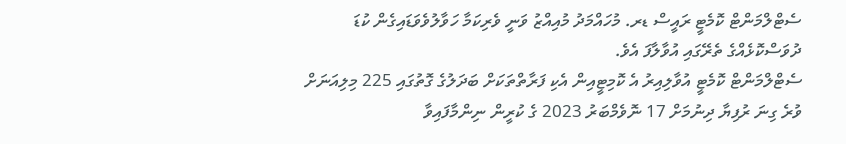ސެޓްލްމަންޓް ކޮމެޓީ ރައީސް ޑރ. މުހައްމަދު މުއިއްޒު ވަނީ ވެރިކަމާ ހަވާލުވެވަޑައިގެން ކުޑަ ދުވަސްކޮޅެއްގެ ތެރޭގައި އުވާލާފަ އެވެ.
ސެޓްލްމަންޓް ކޮމެޓީ އުވާލިއިރު އެ ކޮމިޓީއިން އެކި ފަރާތްތަކަށް ބަދަލުގެ ގޮތުގައި 225 މިލިއަނަށް ވުރެ ގިނަ ރުފިޔާ ދިނުމަށް 17 ނޮވެމްބަރު 2023 ގެ ކުރީން ނިންމާފައިވާ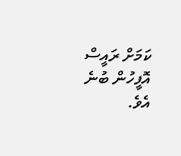ކަމަށް ރައީސް އޮފީހުން ބުނެ އެވެ.